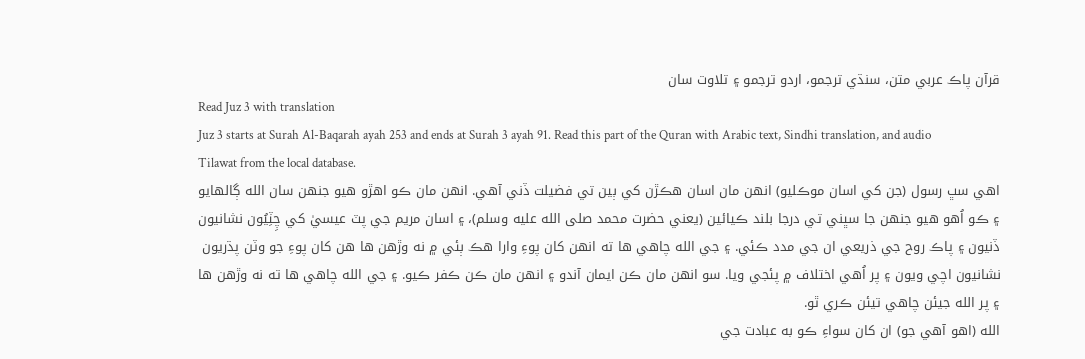قرآن پاڪ عربي متن، سنڌي ترجمو، اردو ترجمو ۽ تلاوت سان
Read Juz 3 with translation
Juz 3 starts at Surah Al-Baqarah ayah 253 and ends at Surah 3 ayah 91. Read this part of the Quran with Arabic text, Sindhi translation, and audio Tilawat from the local database.
اهي سڀ رسول (جن کي اسان موڪليو) انهن مان اسان هڪڙن کي ٻين تي فضيلت ڏني آهي. انهن مان ڪو اهڙو هيو جنهن سان الله ڳالهايو ۽ ڪو اُهو هيو جنهن جا سڀني تي درجا بلند ڪيائين (يعني حضرت محمد صلى الله عليه وسلم)، ۽ اسان مريم جي پٽ عيسيٰ کي چِٽِيُون نشانيون ڏنيون ۽ پاڪ روح جي ذريعي ان جي مدد ڪئي. ۽ جي الله چاهي ها ته انهن کان پوءِ وارا هڪ ٻئي ۾ نه وڙهن ها هن کان پوءِ جو وٽن پڌريون نشانيون اچي ويون ۽ پر اُهي اختلاف ۾ پئجي ويا. سو انهن مان ڪن ايمان آندو ۽ انهن مان ڪن ڪفر ڪيو. ۽ جي الله چاهي ها ته نه وڙهن ها ۽ پر الله جيئن چاهي تيئن ڪري ٿو.
الله (اهو آهي جو) ان کان سواءِ ڪو به عبادت جي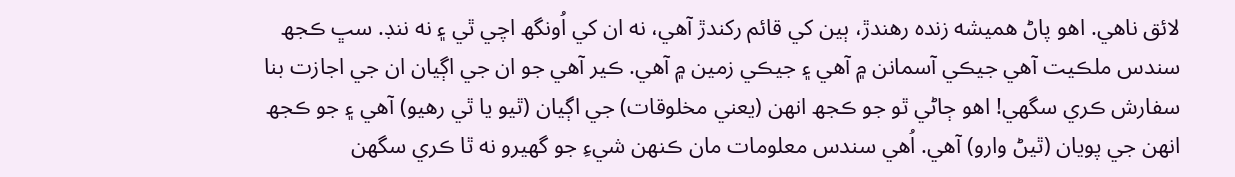لائق ناهي. اهو پاڻ هميشه زنده رهندڙ، ٻين کي قائم رکندڙ آهي، نه ان کي اُونگھ اچي ٿي ۽ نه ننڊ. سڀ ڪجھ سندس ملڪيت آهي جيڪي آسمانن ۾ آهي ۽ جيڪي زمين ۾ آهي. ڪير آهي جو ان جي اڳيان ان جي اجازت بنا سفارش ڪري سگهي! اهو ڄاڻي ٿو جو ڪجھ انهن (يعني مخلوقات) جي اڳيان (ٿيو يا ٿي رهيو) آهي ۽ جو ڪجھ انهن جي پويان (ٿيڻ وارو) آهي. اُهي سندس معلومات مان ڪنهن شيءِ جو گهيرو نه ٿا ڪري سگهن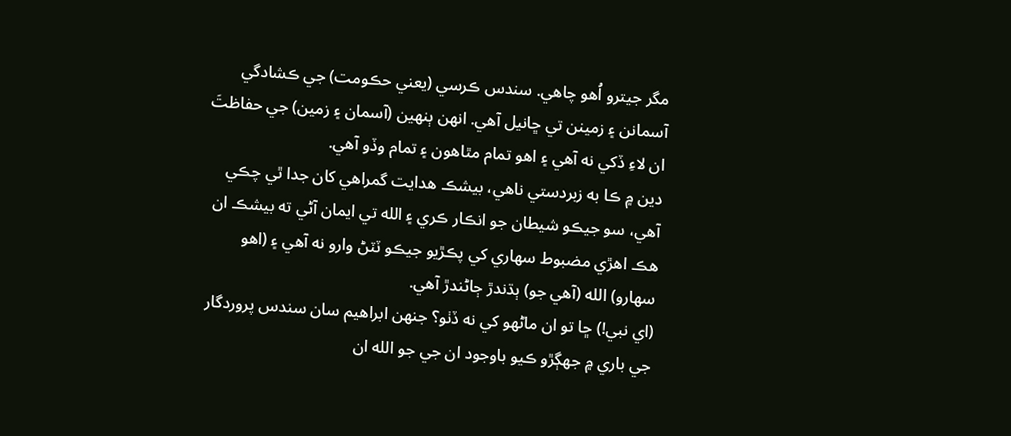مگر جيترو اُهو چاهي. سندس ڪرسي (يعني حڪومت) جي ڪشادگي آسمانن ۽ زمينن تي ڇانيل آهي. انهن ٻنهين (آسمان ۽ زمين) جي حفاظتَ ان لاءِ ڏکي نه آهي ۽ اهو تمام مٿاهون ۽ تمام وڏو آهي.
دين ۾ ڪا به زبردستي ناهي، بيشڪ هدايت گمراهي کان جدا ٿي چڪي آهي، سو جيڪو شيطان جو انڪار ڪري ۽ الله تي ايمان آڻي ته بيشڪ ان هڪ اهڙي مضبوط سهاري کي پڪڙيو جيڪو ٽٽڻ وارو نه آهي ۽ (اهو سهارو) الله (آهي جو) ٻڌندڙ ڄاڻندڙ آهي.
(اي نبي!) ڇا تو ان ماڻهو کي نه ڏٺو؟ جنهن ابراهيم سان سندس پروردگار جي باري ۾ جهڳڙو ڪيو باوجود ان جي جو الله ان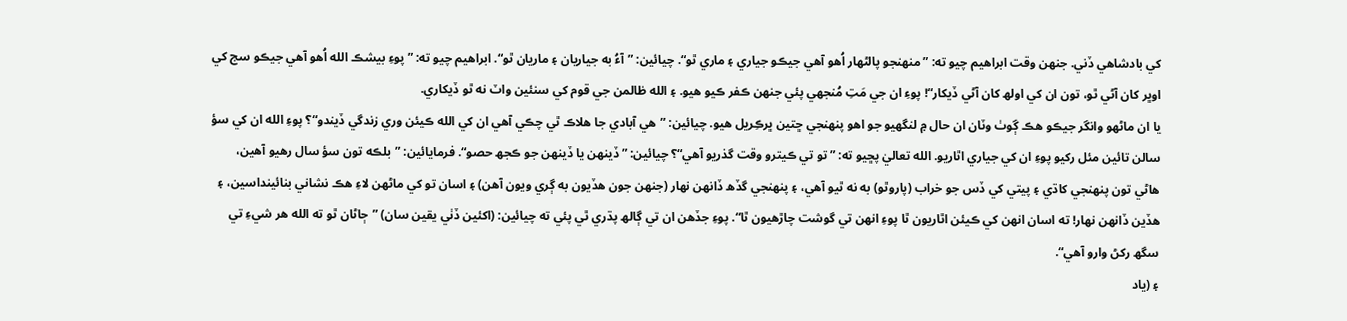کي بادشاهي ڏني. جنهن وقت ابراهيم چيو ته: ”منهنجو پالڻهار اُهو آهي جيڪو جياري ۽ ماري ٿو“. چيائين: ”آءُ به جياريان ۽ ماريان ٿو“. ابراهيم چيو ته: ”پوءِ بيشڪ الله اُهو آهي جيڪو سج کي اوڀر کان آڻي ٿو، تون ان کي اولھ کان آڻي ڏيکار“! پوءِ ان جي مَتِ مُنجهي پئي جنهن ڪفر ڪيو هيو. ۽ الله ظالمن جي قوم کي سنئين واٽ نه ٿو ڏيکاري.
يا ان ماڻهو وانگر جيڪو هڪ ڳوٺ وٽان ان حال ۾ لنگهيو جو اهو پنهنجي ڇتين ڀرڪِريل هيو. چيائين: ”هي آبادي جا هلاڪ ٿي چڪي آهي ان کي الله ڪيئن وري زندگي ڏيندو“؟ پوءِ الله ان کي سؤ سالن تائين مئل رکيو پوءِ ان کي جياري اٿاريو. الله تعاليٰ پڇيو ته: ”تو تي ڪيترو وقت گذريو آهي“؟ چيائين: ”ڏينهن يا ڏينهن جو ڪجھ حصو“. فرمايائين: ”بلڪه تون سؤ سال رهيو آهين، هاڻي تون پنهنجي کاڌي ۽ پيتي کي ڏس جو خراب (پاروٿو) به نه ٿيو آهي، ۽ پنهنجي گڏھ ڏانهن نهار (جنهن جون هڏيون به ڳري ويون آهن) ۽ اسان تو کي ماڻهن لاءِ هڪ نشاني بنائينداسين، ۽ هڏين ڏانهن نهار! ته اسان انهن کي ڪيئن اٿاريون ٿا پوءِ انهن تي گوشت چاڙهيون ٿا“. پوءِ جڏهن ان تي ڳالھ پڌري ٿي پئي ته چيائين: (اکئين ڏٺي يقين سان) ”ڄاڻان ٿو ته الله هر شيءِ تي سگھ رکڻ وارو آهي“.
۽ (ياد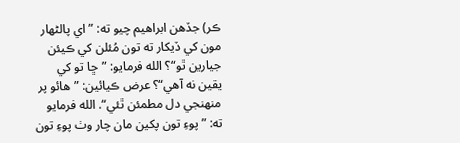ڪر) جڏهن ابراهيم چيو ته: ”اي پالڻهار مون کي ڏيکار ته تون مُئلن کي ڪيئن جيارين ٿو“؟ الله فرمايو: ”ڇا تو کي يقين نه آهي“؟ عرض ڪيائين: ”هائو پر منهنجي دل مطمئن ٿئي“. الله فرمايو ته: ”پوءِ تون پکين مان چار وٺ پوءِ تون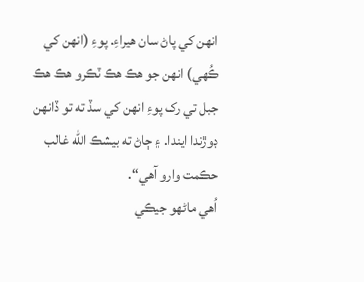انهن کي پاڻ سان هيراءِ. پوءِ (انهن کي ڪُهي) انهن جو هڪ هڪ ٽڪرو هڪ هڪ جبل تي رک پوءِ انهن کي سڏ ته تو ڏانهن ڊوڙندا ايندا. ۽ ڄاڻ ته بيشڪ الله غالب حڪمت وارو آهي“.
اُهي ماڻهو جيڪي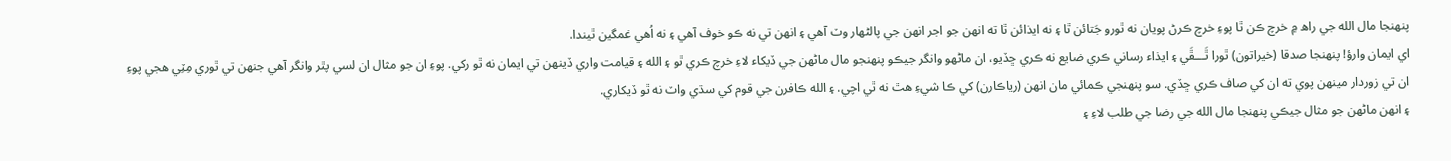پنهنجا مال الله جي راھ ۾ خرچ ڪن ٿا پوءِ خرچ ڪرڻ پويان نه ٿورو جَتائن ٿا ۽ نه ايذائن ٿا ته انهن جو اجر انهن جي پالڻهار وٽ آهي ۽ انهن تي نه ڪو خوف آهي ۽ نه اُهي غمگين ٿيندا.
اي ايمان وارؤ! پنهنجا صدقا (خيراتون) ٿورا ٿَـــڦَي ۽ ايذاء رساني ڪري ضايع نه ڪري ڇڏيو، ان ماڻهو وانگر جيڪو پنهنجو مال ماڻهن جي ڏيکاء لاءِ خرچ ڪري ٿو ۽ الله ۽ قيامت واري ڏينهن تي ايمان نه ٿو رکي. پوءِ ان جو مثال ان لسي پٿر وانگر آهي جنهن تي ٿوري مِٽِي هجي پوءِ ان تي زوردار مينهن پوي ته ان کي صاف ڪري ڇڏي. سو پنهنجي ڪمائي مان انهن (رياڪارن) کي ڪا شيءِ هٿ نه ٿي اچي. ۽ الله ڪافرن جي قوم کي سڌي واٽ نه ٿو ڏيکاري.
۽ انهن ماڻهن جو مثال جيڪي پنهنجا مال الله جي رضا جي طلب لاءِ ۽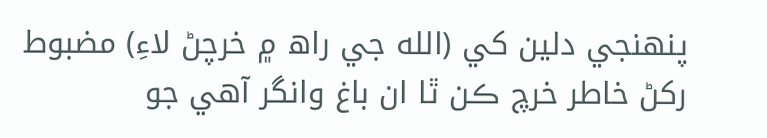پنهنجي دلين کي (الله جي راھ ۾ خرچڻ لاءِ) مضبوط رکڻ خاطر خرچ ڪن ٿا ان باغ وانگر آهي جو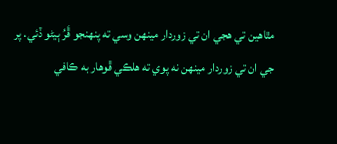مٿاهين تي هجي ان تي زوردار مينهن وسي ته پنهنجو ڦَرُ ٻيڻو ڏئي. پر جي ان تي زوردار مينهن نه پوي ته هلڪي ڦوهار به ڪافي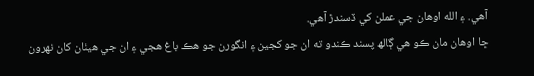آهي. ۽ الله اوهان جي عملن کي ڏسندڙ آهي.
ڇا اوهان مان ڪو هي ڳالھ پسند ڪندو ته ان جو کجين ۽ انگورن جو هڪ باغ هجي ۽ ان جي هيٺان کان نهرون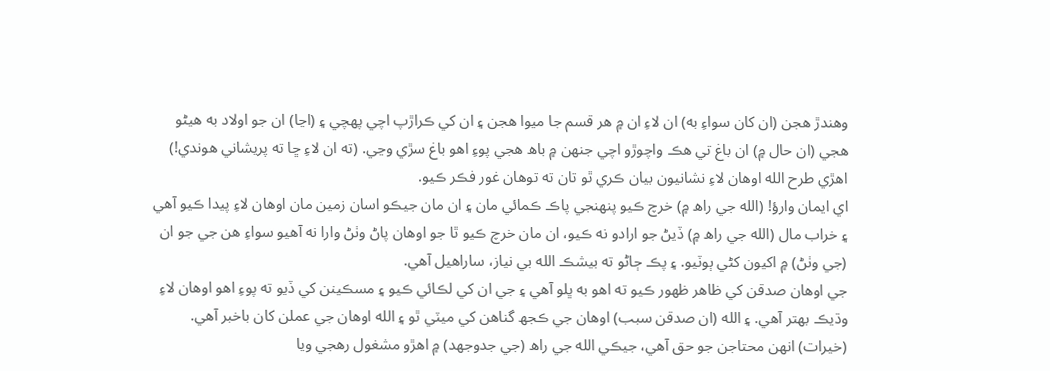وهندڙ هجن (ان کان سواءِ به) ان لاءِ ان ۾ هر قسم جا ميوا هجن ۽ ان کي ڪراڙپ اچي پهچي ۽ (اڃا) ان جو اولاد به هيڻو هجي (ان حال ۾) ان باغ تي هڪ واچوڙو اچي جنهن ۾ باھ هجي پوءِ اهو باغ سڙي وڃي. (ته ان لاءِ ڇا ته پريشاني هوندي!) اهڙي طرح الله اوهان لاءِ نشانيون بيان ڪري ٿو تان ته توهان غور فڪر ڪيو.
اي ايمان وارؤ! (الله جي راھ ۾) خرچ ڪيو پنهنجي پاڪ ڪمائي مان ۽ ان مان جيڪو اسان زمين مان اوهان لاءِ پيدا ڪيو آهي ۽ خراب مال (الله جي راھ ۾) ڏيڻ جو ارادو نه ڪيو، ان مان خرچ ڪيو ٿا جو اوهان پاڻ وٺڻ وارا نه آهيو سواءِ هن جي جو ان (جي وٺڻ) ۾ اکيون کڻي ٻوٽيو. ۽ پڪ ڄاڻو ته بيشڪ الله بي نياز، ساراهيل آهي.
جي اوهان صدقن کي ظاهر ظهور ڪيو ته اهو به ڀلو آهي ۽ جي ان کي لڪائي ڪيو ۽ مسڪينن کي ڏيو ته پوءِ اهو اوهان لاءِ وڌيڪ بهتر آهي. ۽ الله (ان صدقن سبب) اوهان جي ڪجھ گناهن کي ميٽي ٿو ۽ الله اوهان جي عملن کان باخبر آهي.
(خيرات) انهن محتاجن جو حق آهي، جيڪي الله جي راھ (جي جدوجهد) ۾ اهڙو مشغول رهجي ويا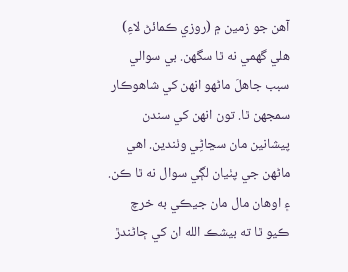آهن جو زمين ۾ (روزي ڪمائڻ لاءِ) هلي گهمي نه ٿا سگهن. بي سوالي سبب جاهلَ ماڻهو انهن کي شاهوڪار سمجهن ٿا. تون انهن کي سندن پيشانين مان سڃاڻِي وٺندين. اهي ماڻهن جي پٺيان لڳي سوال نه ٿا ڪن. ۽ اوهان مال مان جيڪي به خرچ ڪيو ٿا ته بيشڪ الله ان کي ڄاڻندڙ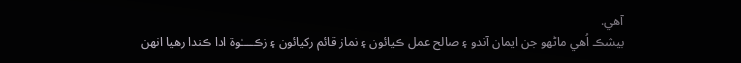آهي.
بيشڪ اُهي ماڻهو جن ايمان آندو ۽ صالح عمل ڪيائون ۽ نماز قائم رکيائون ۽ زڪــــٰوة ادا ڪندا رهيا انهن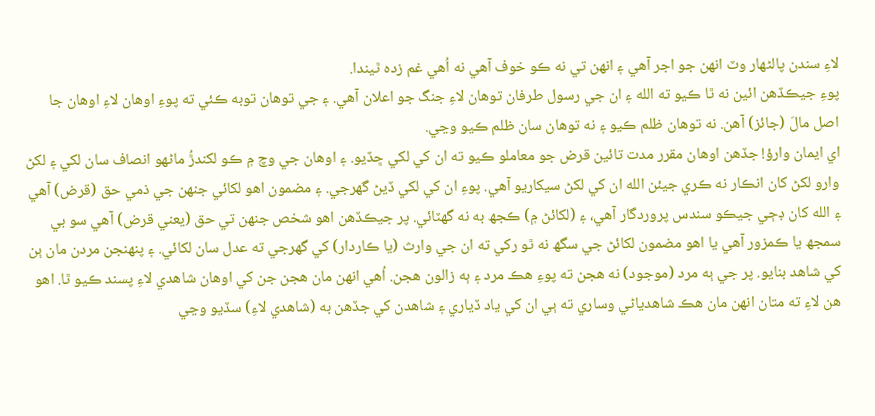لاءِ سندن پالڻهار وٽ انهن جو اجر آهي ۽ انهن تي نه ڪو خوف آهي نه اُهي غم زده ٿيندا.
پوءِ جيڪڏهن ائين نه ٿا ڪيو ته الله ۽ ان جي رسول طرفان توهان لاءِ جنگ جو اعلان آهي. ۽ جي توهان توبه ڪئي ته پوءِ اوهان لاءِ اوهان جا اصل مالَ (جائز) آهن. نه توهان ظلم ڪيو ۽ نه توهان سان ظلم ڪيو وڃي.
اي ايمان وارؤ! جڏهن اوهان مقرر مدت تائين قرض جو معاملو ڪيو ته ان کي لکي ڇڏيو. ۽ اوهان جي وچ ۾ ڪو لکندڙُ ماڻهو انصاف سان لکي ۽ لکڻ وارو لکڻ کان انڪار نه ڪري جيئن الله ان کي لکڻ سيکاريو آهي. پوءِ ان کي لکي ڏيڻ گهرجي. ۽ مضمون اهو لکائي جنهن جي ذمي حق (قرض) آهي ۽ الله کان ڊڄي جيڪو سندس پروردگار آهي، ۽ (لکائڻ ۾) ڪجھ به نه گهٽائي. پر جيڪڏهن اهو شخص جنهن تي حق (يعني قرض) آهي سو بي سمجھ يا ڪمزور آهي يا اهو مضمون لکائڻ جي سگھ نه ٿو رکي ته ان جي وارث (يا ڪاردار) کي گهرجي ته عدل سان لکائي. ۽ پنهنجن مردن مان ٻن کي شاهد بنايو. پر جي ٻه مرد (موجود) نه هجن ته پوءِ هڪ مرد ۽ ٻه زالون هجن. اُهي انهن مان هجن جن کي اوهان شاهدي لاءِ پسند ڪيو ٿا. اهو هن لاءِ ته متان انهن مان هڪ شاهدياڻي وساري ته ٻي ان کي ياد ڏياري ۽ شاهدن کي جڏهن به (شاهدي لاءِ) سڏيو وڃي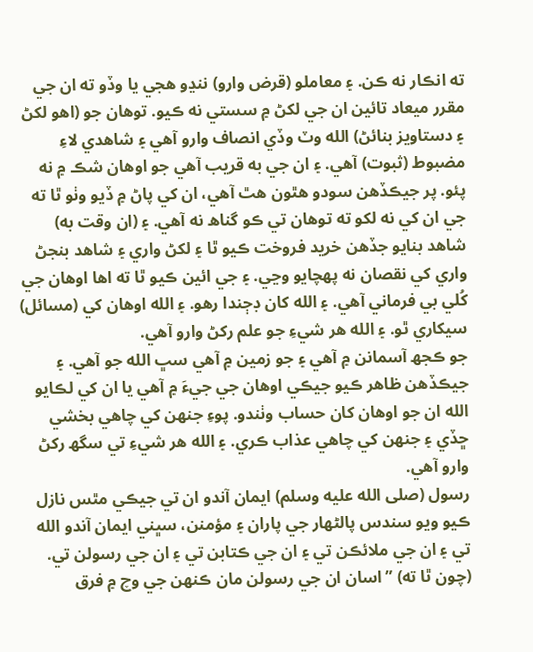ته انڪار نه ڪن. ۽ معاملو (قرض وارو) ننڍو هجي يا وڏو ته ان جي مقرر ميعاد تائين ان جي لکڻ ۾ سستي نه ڪيو. توهان جو (اهو لکڻ ۽ دستاويز بنائڻ) الله وٽ وڏي انصاف وارو آهي ۽ شاهدي لاءِ مضبوط (ثبوت) آهي. ۽ ان جي به قريب آهي جو اوهان شڪ ۾ نه پئو. پر جيڪڏهن سودو هٿون هٿ آهي، ان کي پاڻ ۾ ڏيو وٺو ٿا ته جي ان کي نه لکو ته توهان تي ڪو گناھ نه آهي. ۽ (ان وقت به) شاهد بنايو جڏهن خريد فروخت ڪيو ٿا ۽ لکڻ واري ۽ شاهد بنجڻ واري کي نقصان نه پهچايو وڃي. ۽ جي ائين ڪيو ٿا ته اها اوهان جي کُلي بي فرماني آهي. ۽ الله کان ڊڄندا رهو. ۽ الله اوهان کي (مسائل) سيکاري ٿو. ۽ الله هر شيءِ جو علم رکڻ وارو آهي.
جو ڪجھ آسمانن ۾ آهي ۽ جو زمين ۾ آهي سڀ الله جو آهي. ۽ جيڪڏهن ظاهر ڪيو جيڪي اوهان جي جيءَ ۾ آهي يا ان کي لڪايو الله ان جو اوهان کان حساب وٺندو. پوءِ جنهن کي چاهي بخشي ڇڏي ۽ جنهن کي چاهي عذاب ڪري. ۽ الله هر شيءِ تي سگھ رکڻ وارو آهي.
رسول (صلى الله عليه وسلم) ايمان آندو ان تي جيڪي مٿس نازل ڪيو ويو سندس پالڻهار جي پاران ۽ مؤمنن، سڀني ايمان آندو الله تي ۽ ان جي ملائڪن تي ۽ ان جي ڪتابن تي ۽ ان جي رسولن تي. (چون ٿا ته) ”اسان ان جي رسولن مان ڪنهن جي وچ ۾ فرق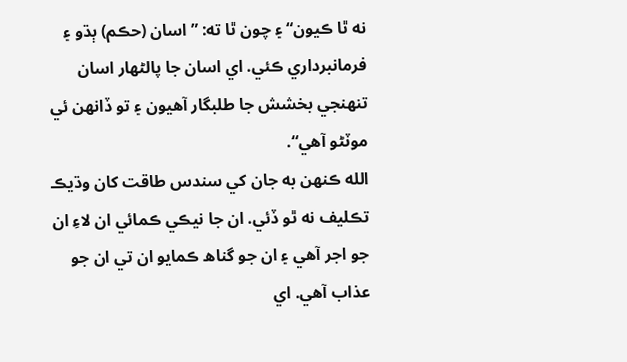نه ٿا ڪيون“ ۽ چون ٿا ته: ”اسان (حڪم) ٻڌو ۽ فرمانبرداري ڪئي. اي اسان جا پالڻهار اسان تنهنجي بخشش جا طلبگار آهيون ۽ تو ڏانهن ئي موٽڻو آهي“.
الله ڪنهن به جان کي سندس طاقت کان وڌيڪ تڪليف نه ٿو ڏئي. ان جا نيڪي ڪمائي ان لاءِ ان جو اجر آهي ۽ ان جو گناھ ڪمايو ان تي ان جو عذاب آهي. اي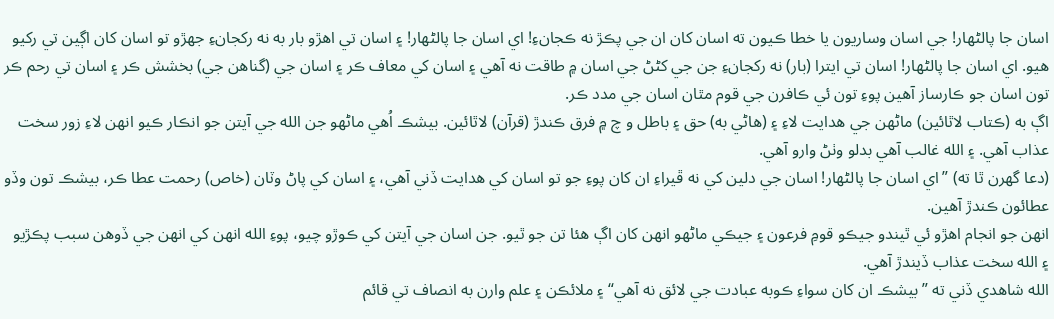اسان جا پالڻهار! جي اسان وساريون يا خطا ڪيون ته اسان کان ان جي پڪڙ نه ڪجانءِ! اي اسان جا پالڻهار! ۽ اسان تي اهڙو بار به نه رکجانءِ جهڙو تو اسان کان اڳين تي رکيو هيو. اي اسان جا پالڻهار! اسان تي ايترا (بار) نه رکجانءِ جن جي کڻڻ جي اسان ۾ طاقت نه آهي ۽ اسان کي معاف ڪر ۽ اسان جي (گناهن جي) بخشش ڪر ۽ اسان تي رحم ڪر تون اسان جو ڪارساز آهين پوءِ تون ئي ڪافرن جي قوم مٿان اسان جي مدد ڪر.
اڳ به (ڪتاب لاٿائين) ماڻهن جي هدايت لاءِ ۽ (هاڻي به) حق ۽ باطل و چ ۾ فرق ڪندڙ (قرآن) لاٿائين. بيشڪ اُهي ماڻهو جن الله جي آيتن جو انڪار ڪيو انهن لاءِ زور سخت عذاب آهي. ۽ الله غالب آهي بدلو وٺڻ وارو آهي.
(دعا گھرن ٿا ته) ”اي اسان جا پالڻهار! اسان جي دلين کي نه ڦيراءِ ان کان پوءِ جو تو اسان کي هدايت ڏني آهي، ۽ اسان کي پاڻ وٽان (خاص) رحمت عطا ڪر، بيشڪ تون وڏو عطائون ڪندڙ آهين.
انهن جو انجام اهڙو ئي ٿيندو جيڪو قومِ فرعون ۽ جيڪي ماڻهو انهن کان اڳ هئا تن جو ٿيو. جن اسان جي آيتن کي ڪوڙو چيو، پوءِ الله انهن کي انهن جي ڏوهن سبب پڪڙيو ۽ الله سخت عذاب ڏيندڙ آهي.
الله شاهدي ڏني ته ”بيشڪ ان کان سواءِ ڪوبه عبادت جي لائق نه آهي“ ۽ ملائڪن ۽ علم وارن به انصاف تي قائم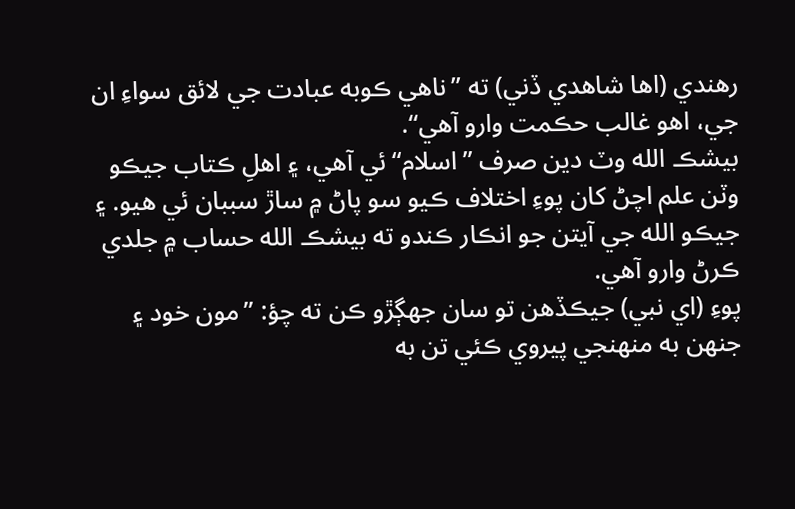رهندي (اها شاهدي ڏني) ته ”ناهي ڪوبه عبادت جي لائق سواءِ ان جي، اهو غالب حڪمت وارو آهي“.
بيشڪ الله وٽ دين صرف ”اسلام“ئي آهي، ۽ اهلِ ڪتاب جيڪو وٽن علم اچڻ کان پوءِ اختلاف ڪيو سو پاڻ ۾ ساڙ سببان ئي هيو. ۽ جيڪو الله جي آيتن جو انڪار ڪندو ته بيشڪ الله حساب ۾ جلدي ڪرڻ وارو آهي.
پوءِ (اي نبي) جيڪڏهن تو سان جهڳڙو ڪن ته چؤ: ”مون خود ۽ جنهن به منهنجي پيروي ڪئي تن به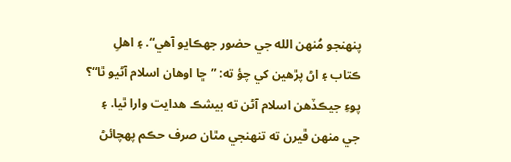پنهنجو مُنهن الله جي حضور جهڪايو آهي“. ۽ اهلِ ڪتاب ۽ اڻ پڙهين کي چؤ ته: ”ڇا اوهان اسلام آڻيو ٿا“؟ پوءِ جيڪڏهن اسلام آڻن ته بيشڪ هدايت وارا ٿيا. ۽ جي منهن ڦيرن ته تنهنجي مٿان صرف حڪم پهچائڻ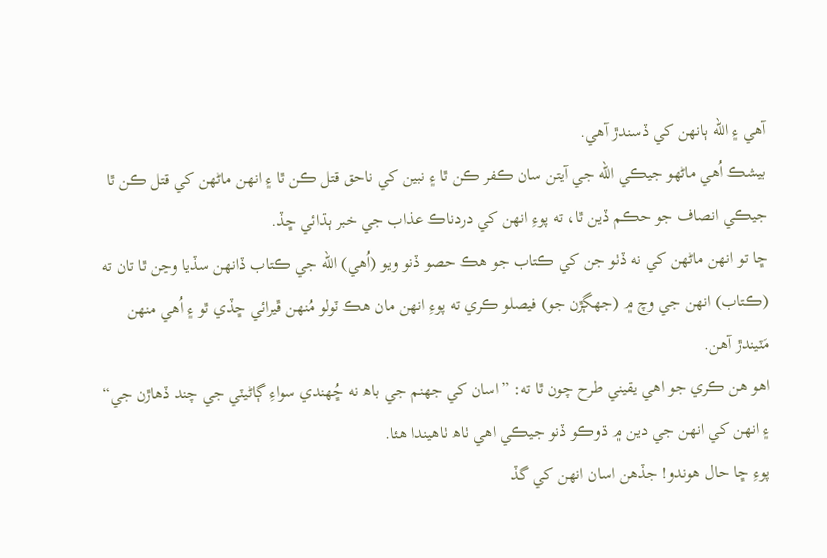آهي ۽ الله ٻانهن کي ڏسندڙ آهي.
بيشڪ اُهي ماڻهو جيڪي الله جي آيتن سان ڪفر ڪن ٿا ۽ نبين کي ناحق قتل ڪن ٿا ۽ انهن ماڻهن کي قتل ڪن ٿا جيڪي انصاف جو حڪم ڏين ٿا، ته پوءِ انهن کي دردناڪ عذاب جي خبر ٻڌائي ڇڏ.
ڇا تو انهن ماڻهن کي نه ڏٺو جن کي ڪتاب جو هڪ حصو ڏنو ويو (اُهي) الله جي ڪتاب ڏانهن سڏيا وڃن ٿا تان ته (ڪتاب) انهن جي وچ ۾ (جهڳڙن جو) فيصلو ڪري ته پوءِ انهن مان هڪ ٽولو مُنهن ڦيرائي ڇڏي ٿو ۽ اُهي منهن مَٽيندڙ آهن.
اهو هن ڪري جو اهي يقيني طرح چون ٿا ته: ”اسان کي جهنم جي باھ نه ڇُهندي سواءِ ڳاڻيٽي جي چند ڏهاڙن جي“ ۽ انهن کي انهن جي دين ۾ ڌوڪو ڏنو جيڪي اهي ٺاھ ٺاهيندا هئا.
پوءِ ڇا حال هوندو! جڏهن اسان انهن کي گڏ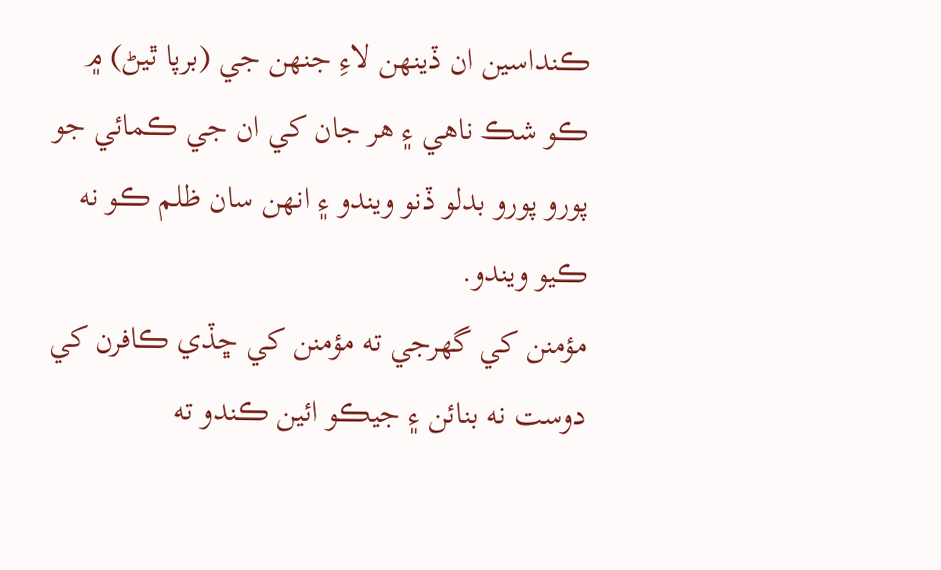ڪنداسين ان ڏينهن لاءِ جنهن جي (برپا ٿيڻ) ۾ ڪو شڪ ناهي ۽ هر جان کي ان جي ڪمائي جو پورو پورو بدلو ڏنو ويندو ۽ انهن سان ظلم ڪو نه ڪيو ويندو.
مؤمنن کي گهرجي ته مؤمنن کي ڇڏي ڪافرن کي دوست نه بنائن ۽ جيڪو ائين ڪندو ته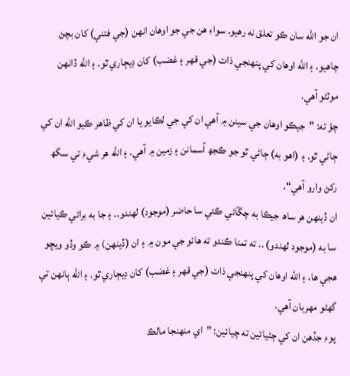ان جو الله سان ڪو تعلق نه رهيو. سواءِ هن جي جو اوهان انهن (جي فتني) کان بچڻ چاهيو. ۽ الله اوهان کي پنهنجي ذات (جي قهر ۽ غضب) کان ڊيڄاري ٿو. ۽ الله ڏانهن موٽڻو آهي.
چؤ ته: ”جيڪو اوهان جي سينن ۾ آهي ان کي جي لڪايو يا ان کي ظاهر ڪيو الله ان کي ڄاڻي ٿو. ۽ (اهو به) ڄاڻي ٿو جو ڪجھ آسمانن ۽ زمين ۾ آهي. ۽ الله هر شيءِ تي سگھ رکڻ وارو آهي“.
ان ڏينهن هر ساھ جيڪا به چڱائي ڪئي سا حاضر (موجود) لهندو.. ۽ جا به برائي ڪيائين سا به (موجود لهندو) .. ته تمنا ڪندو ته هائو جي مون ۾ ۽ ان (ڏينهن) ۾ ڪو وڏو ويڇو هجي ها، ۽ الله اوهان کي پنهنجي ذات (جي قهر ۽ غضب) کان ڊيڄاري ٿو. ۽ الله ٻانهن تي گھڻو مهربان آهي.
پوءِ جڏهن ان کي ڄڻيائين ته چيائين: ”اي منهنجا مالڪ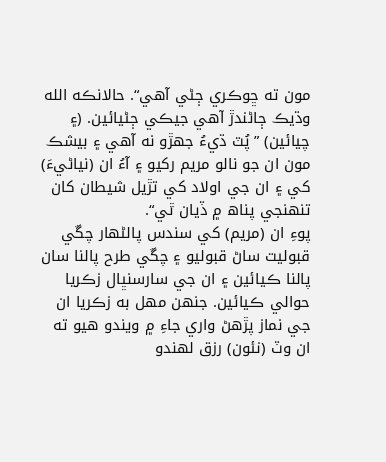مون ته ڇوڪري ڄڻي آهي“. حالانڪه الله وڌيڪ ڄاڻندڙ آهي جيڪي ڄڻيائين. (۽ چيائين) ”پُٽ ڌيءُ جهڙو نه آهي ۽ بيشڪ مون ان جو نالو مريم رکيو ۽ آءُ ان (نياڻيءَ) کي ۽ ان جي اولاد کي تڙيل شيطان کان تنهنجي پناھ ۾ ڏيان ٿي“.
پوءِ ان (مريم) کي سندس پالڻهار چڱي قبوليت ساڻ قبوليو ۽ چڱي طرح پالنا سان پالنا ڪيائين ۽ ان جي سارسنڀال زڪريا حوالي ڪيائين. جنهن مهل به زڪريا ان جي نماز پڙهڻ واري جاءِ ۾ ويندو هيو ته ان وٽ (نئون) رزق لهندو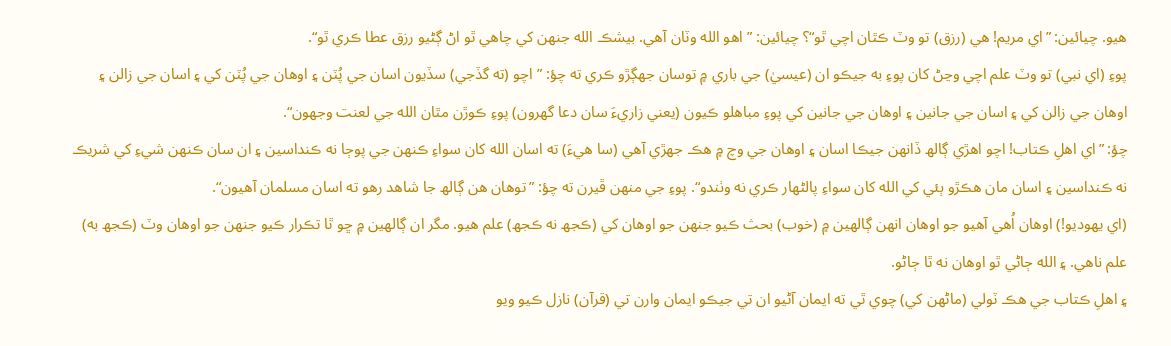هيو. چيائين: ”اي مريم! هي (رزق) تو وٽ ڪٿان اچي ٿو“؟ چيائين: ”اهو الله وٽان آهي. بيشڪ الله جنهن کي چاهي ٿو اڻ ڳڻيو رزق عطا ڪري ٿو“.
پوءِ (اي نبي) تو وٽ علم اچي وڃڻ کان پوءِ به جيڪو ان (عيسيٰ) جي باري ۾ توسان جهڳڙو ڪري ته چؤ: ”اچو (ته گڏجي) سڏيون اسان جي پُٽن ۽ اوهان جي پُٽن کي ۽ اسان جي زالن ۽ اوهان جي زالن کي ۽ اسان جي جانين ۽ اوهان جي جانين کي پوءِ مباهلو ڪيون (يعني زاريءَ سان دعا گھرون) پوءِ ڪوڙن مٿان الله جي لعنت وجهون“.
چؤ: ”اي اهلِ ڪتاب! اچو اهڙي ڳالھ ڏانهن جيڪا اسان ۽ اوهان جي وچ ۾ هڪ جهڙي آهي (سا هيءَ) ته اسان الله کان سواءِ ڪنهن جي پوڄا نه ڪنداسين ۽ ان سان ڪنهن شيءِ کي شريڪ نه ڪنداسين ۽ اسان مان هڪڙو ٻئي کي الله کان سواءِ پالڻهار ڪري نه وٺندو“. پوءِ جي منهن ڦيرن ته چؤ: ”توهان هن ڳالھ جا شاهد رهو ته اسان مسلمان آهيون“.
(اي يهوديو!) اوهان اُهي آهيو جو اوهان انهن ڳالهين ۾ (خوب) بحث ڪيو جنهن جو اوهان کي (ڪجھ نه ڪجھ) علم هيو. مگر ان ڳالهين ۾ ڇو ٿا تڪرار ڪيو جنهن جو اوهان وٽ (ڪجھ به) علم ناهي. ۽ الله ڄاڻي ٿو اوهان نه ٿا ڄاڻو.
۽ اهلِ ڪتاب جي هڪ ٽولي (ماڻهن کي) چوي ٿي ته ايمان آڻيو ان تي جيڪو ايمان وارن تي (قرآن) نازل ڪيو ويو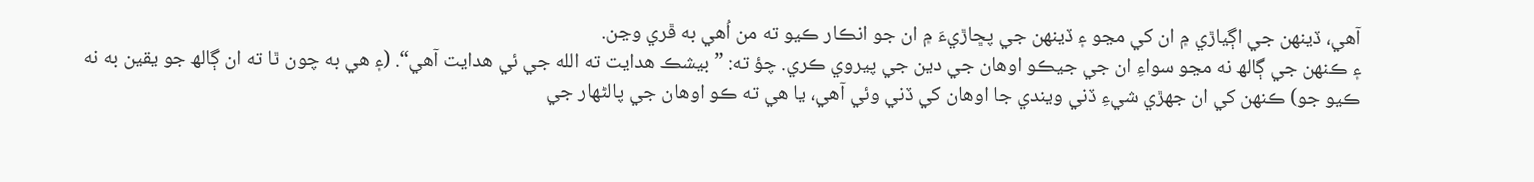آهي، ڏينهن جي اڳياڙي ۾ ان کي مڃو ۽ ڏينهن جي پڇاڙيءَ ۾ ان جو انڪار ڪيو ته من اُهي به ڦري وڃن.
۽ ڪنهن جي ڳالھ نه مڃو سواءِ ان جي جيڪو اوهان جي دين جي پيروي ڪري. چؤ ته: ”بيشڪ هدايت ته الله جي ئي هدايت آهي“. (۽ هي به چون ٿا ته ان ڳالھ جو يقين به نه ڪيو جو) ڪنهن کي ان جهڙي شيءِ ڏني ويندي جا اوهان کي ڏني وئي آهي، يا هي ته ڪو اوهان جي پالڻهار جي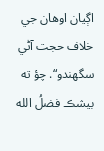اڳيان اوهان جي خلاف حجت آڻي سگھندو“. چؤ ته بيشڪ فضلُ الله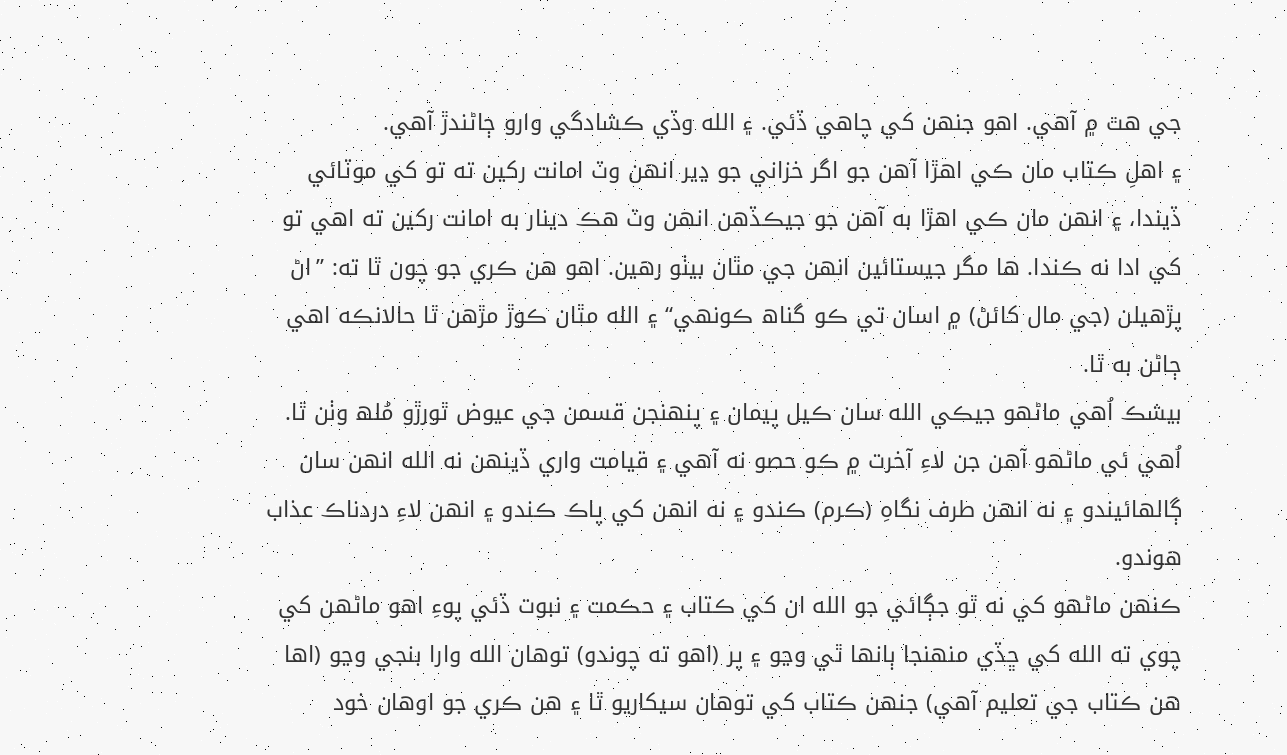جي هٿ ۾ آهي. اهو جنهن کي چاهي ڏئي. ۽ الله وڏي ڪشادگي وارو ڄاڻندڙ آهي.
۽ اهلِ ڪتاب مان ڪي اهڙا آهن جو اگر خزاني جو ڍير انهن وٽ امانت رکين ته تو کي موٽائي ڏيندا، ۽ انهن مان ڪي اهڙا به آهن جو جيڪڏهن انهن وٽ هڪ دينار به امانت رکين ته اهي تو کي ادا نه ڪندا. ها مگر جيستائين انهن جي مٿان بيٺو رهين. اهو هن ڪري جو چون ٿا ته: ”اڻ پڙهيلن (جي مال کائڻ) ۾ اسان تي ڪو گناھ ڪونهي“ ۽ الله مٿان ڪوڙ مڙهن ٿا حالانڪه اهي ڄاڻن به ٿا.
بيشڪ اُهي ماڻهو جيڪي الله سان ڪيل پيمان ۽ پنهنجن قسمن جي عيوض ٿورڙو مُلھ وٺن ٿا. اُهي ئي ماڻهو آهن جن لاءِ آخرت ۾ ڪو حصو نه آهي ۽ قيامت واري ڏينهن نه الله انهن سان ڳالهائيندو ۽ نه انهن طرف نگاهِ (ڪرم) ڪندو ۽ نه انهن کي پاڪ ڪندو ۽ انهن لاءِ دردناڪ عذاب هوندو.
ڪنهن ماڻهو کي نه ٿو جڳائي جو الله ان کي ڪتاب ۽ حڪمت ۽ نبوت ڏئي پوءِ اهو ماڻهن کي چوي ته الله کي ڇڏي منهنجا ٻانها ٿي وڃو ۽ پر (اهو ته چوندو) توهان الله وارا بنجي وڃو (اها هن ڪتاب جي تعليم آهي) جنهن ڪتاب کي توهان سيکاريو ٿا ۽ هن ڪري جو اوهان خود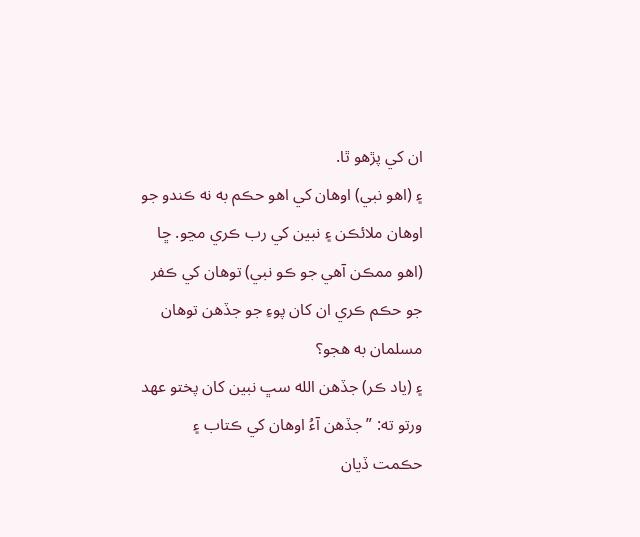ان کي پڙهو ٿا.
۽ (اهو نبي) اوهان کي اهو حڪم به نه ڪندو جو اوهان ملائڪن ۽ نبين کي رب ڪري مڃو. ڇا (اهو ممڪن آهي جو ڪو نبي) توهان کي ڪفر جو حڪم ڪري ان کان پوءِ جو جڏهن توهان مسلمان به هجو؟
۽ (ياد ڪر) جڏهن الله سڀ نبين کان پختو عهد ورتو ته: ”جڏهن آءُ اوهان کي ڪتاب ۽ حڪمت ڏيان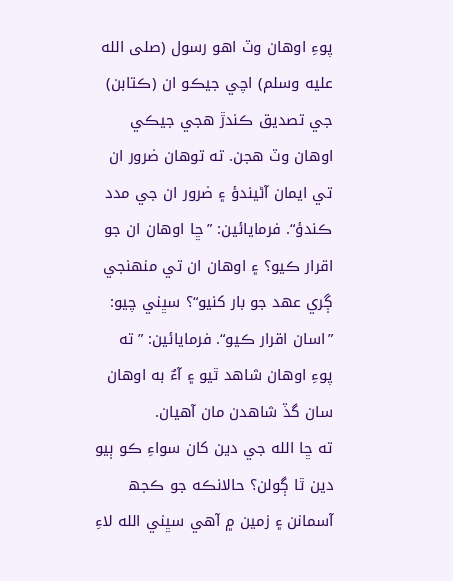پوءِ اوهان وٽ اهو رسول (صلى الله عليه وسلم) اچي جيڪو ان (ڪتابن) جي تصديق ڪندڙ هجي جيڪي اوهان وٽ هجن. ته توهان ضرور ان تي ايمان آڻيندؤ ۽ ضرور ان جي مدد ڪندؤ“. فرمايائين: ”ڇا اوهان ان جو اقرار ڪيو؟ ۽ اوهان ان تي منهنجي ڳري عهد جو بار کنيو“؟ سڀني چيو: ”اسان اقرار ڪيو“. فرمايائين: ”ته پوءِ اوهان شاهد ٿيو ۽ آءٌ به اوهان سان گڏ شاهدن مان آهيان.
ته ڇا الله جي دين کان سواءِ ڪو ٻيو دين ٿا ڳولن؟ حالانڪه جو ڪجھ آسمانن ۽ زمين ۾ آهي سڀني الله لاءِ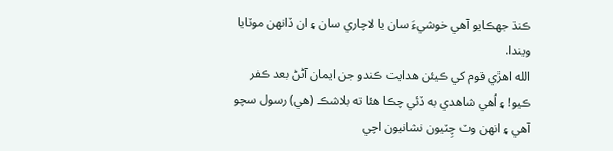ڪنڌ جهڪايو آهي خوشيءَ سان يا لاچاري سان ۽ ان ڏانهن موٽايا ويندا.
الله اهڙي قوم کي ڪيئن هدايت ڪندو جن ايمان آڻڻ بعد ڪفر ڪيو! ۽ اُهي شاهدي به ڏئي چڪا هئا ته بلاشڪ (هي) رسول سچو آهي ۽ انهن وٽ چِٽيون نشانيون اچي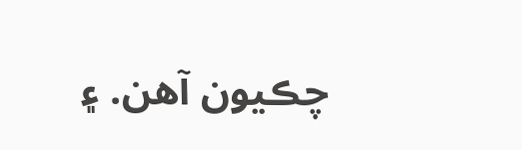چڪيون آهن. ۽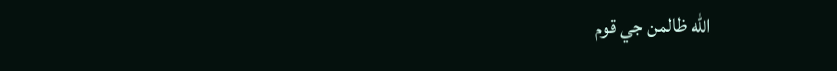الله ظالمن جي قوم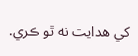کي هدايت نه ٿو ڪري.